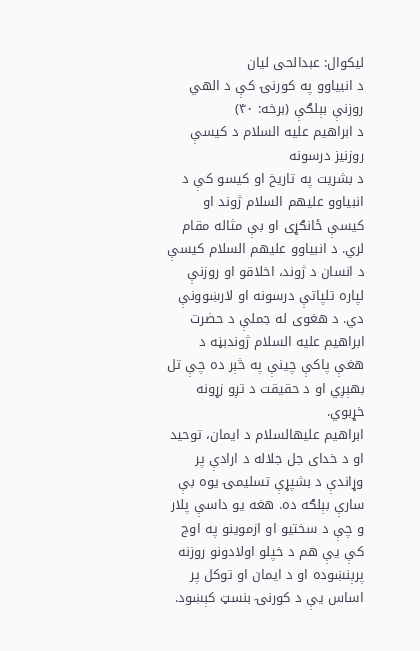لیکوال: عبدالحی لیان
د انبیاوو په کورنۍ کې د الهي روزنې بېلګې (برخه: ۴۰)
د ابراهیم عليه السلام د کیسې روزنیز درسونه
د بشريت په تاريخ او کيسو کې د انبیاوو عليهم السلام ژوند او کيسې ځانګړی او بې مثاله مقام لري. د انبیاوو عليهم السلام کيسې د انسان د ژوند، اخلاقو او روزنې لپاره تلپاتې درسونه او لارښوونې دي. د هغوی له جملې د حضرت ابراهيم عليه السلام ژوندبڼه د هغې پاکې چينې په څېر ده چې تل بهېږي او د حقيقت د تږو زړونه خړبوي.
ابراهیم علیهالسلام د ایمان، توحید او د خدای جل جلاله د ارادې پر وړاندې د بشپړې تسلیمۍ یوه بې سارې بېلګه ده. هغه يو داسې پلار و چې د سختيو او ازموينو په اوج کې يې هم د خپلو اولادونو روزنه پرېنښوده او د ايمان او توکل پر اساس يې د کورنۍ بنسټ کېښود.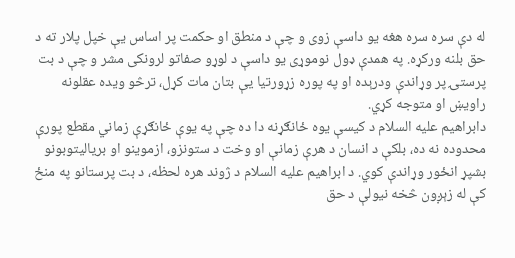له دې سره سره هغه يو داسې زوی و چې د منطق او حکمت پر اساس يې خپل پلار ته د حق بلنه ورکړه. په همدې ډول نوموړی يو داسې د لوړو صفاتو لرونکی مشر و چې د بت پرستۍ پر وړاندې ودرېده او په پوره زړورتيا يې بتان مات کړل، ترڅو ويده عقلونه راويښ او متوجه کړي.
دابراهيم عليه السلام د کيسې يوه ځانګړنه دا ده چې په يوې ځانګړې زماني مقطع پورې محدوده نه ده، بلکې د انسان د هرې زمانې او وخت د ستونزو، ازموينو او برياليتوبونو بشپړ انځور وړاندې کوي. د ابراهيم عليه السلام د ژوند هره لحظه، د بت پرستانو په منځ کې له زېږون څخه نيولې د حق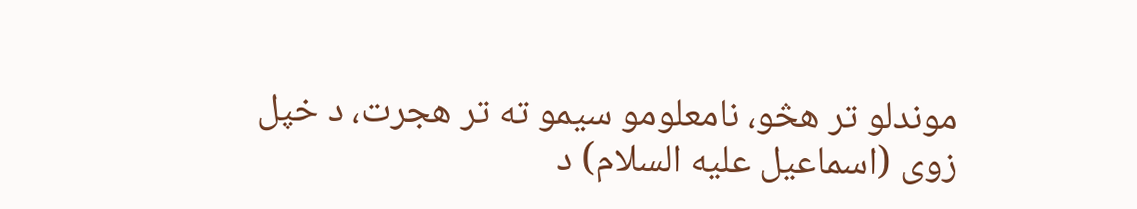موندلو تر هڅو، نامعلومو سيمو ته تر هجرت، د خپل زوی (اسماعيل عليه السلام) د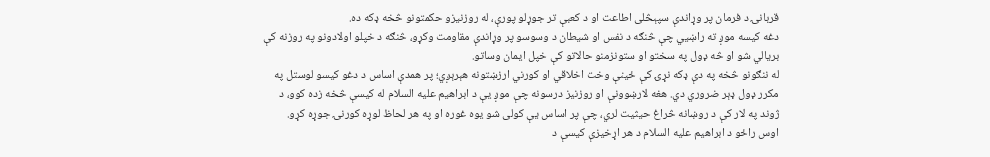قربانۍ د فرمان پر وړاندې سپېڅلی اطاعت او د کعبې تر جوړلو پورې، له روزنيزو حکمتونو څخه ډکه ده.
دغه کيسه موږ ته راښيي چې څنګه د نفس او شيطان د وسوسو پر وړاندې مقاومت وکړو، څنګه د خپلو اولادونو په روزنه کې بريالي شو او څه ډول په سختو او ستونزمنو حالاتو کې خپل ايمان وساتو.
له ننګونو څخه په دې ډکه نړۍ کې ځينې وخت اخلاقي او کورني ارزښتونه هېرېږي؛ پر همدې اساس د دغو کيسو لوستل په مکرر ډول ډېر ضروري دي. هغه لارښوونې او روزنيز درسونه چې موږ يې د ابراهيم عليه السلام له کيسې څخه زده کوو، د ژوند په لار کې د روښانه څراغ حيثيت لري، چې پر اساس يې کولی شو يوه غوره او په هر لحاظ لوړه کورنۍ جوړه کړو.
اوس راځو د ابراهيم عليه السلام د هر اړخيزې کيسې د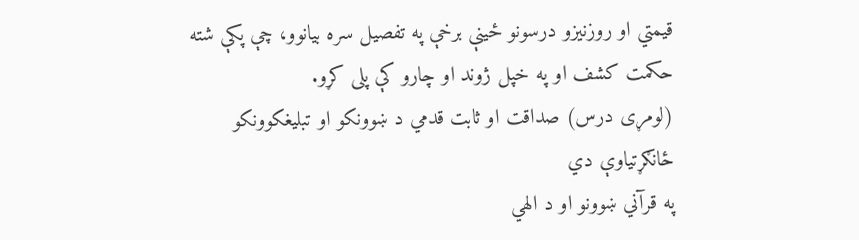قيمتي او روزنيزو درسونو ځينې برخې په تفصيل سره بيانوو، چې پکې شته حکمت کشف او په خپل ژوند او چارو کې پلی کړو.
(لومړی درس) صداقت او ثابت قدمي د ښوونکو او تبلیغکوونکو ځانګړتیاوې دي
په قرآني ښوونو او د الهي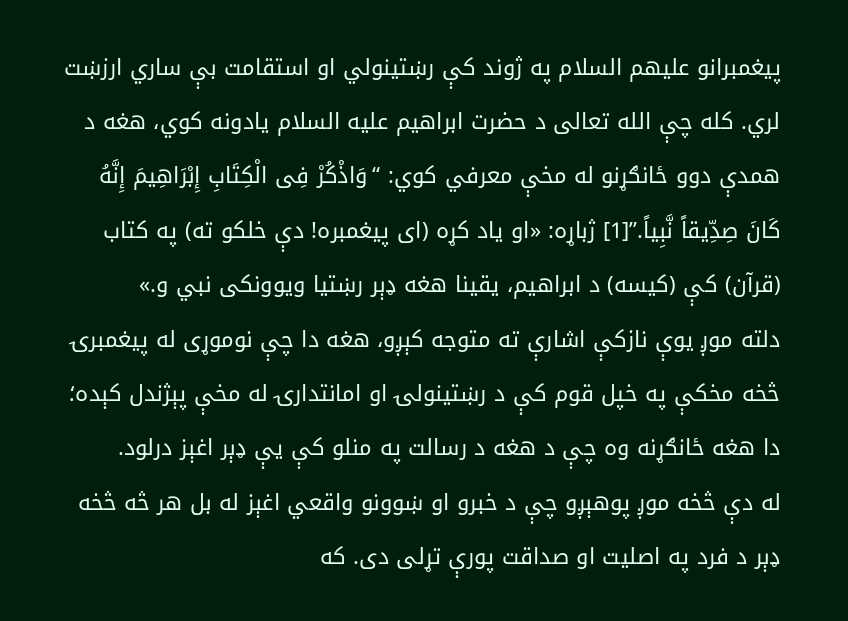پیغمبرانو علیهم السلام په ژوند کې رښتینولي او استقامت بې ساري ارزښت لري. کله چې الله تعالی د حضرت ابراهیم علیه السلام یادونه کوي، هغه د همدې دوو ځانګړنو له مخې معرفي کوي: “وَاذْكُرْ فِی الْكِتَابِ إِبْرَاهِیمَ إِنَّهُ كَانَ صِدِّیقاً نَّبِیاً.”[1] ژباړه: «او ياد کړه (ای پيغمبره! دې خلکو ته) په کتاب (قرآن) کې (کيسه) د ابراهيم، يقينا هغه ډېر رښتيا ويوونکی نبي و.»
دلته موږ يوې نازکې اشارې ته متوجه کېږو، هغه دا چې نوموړی له پيغمبرۍ څخه مخکې په خپل قوم کې د رښتينولۍ او امانتدارۍ له مخې پېژندل کېده؛ دا هغه ځانګړنه وه چې د هغه د رسالت په منلو کې يې ډېر اغېز درلود.
له دې څخه موږ پوهېږو چې د خبرو او ښوونو واقعي اغېز له بل هر څه څخه ډېر د فرد په اصليت او صداقت پورې تړلی دی. که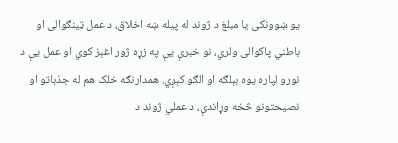يو ښوونکی يا مبلغ د ژوند له پيله ښه اخلاق، د عمل ټينګوالی او باطني پاکوالی ولري، نو خبرې يې په زړه ژور اغېز کوي او عمل يې د نورو لپاره يوه بېلګه او الګو کېږي. همدارنګه خلک هم له جذباتو او نصيحتونو څخه وړاندې، د عملي ژوند د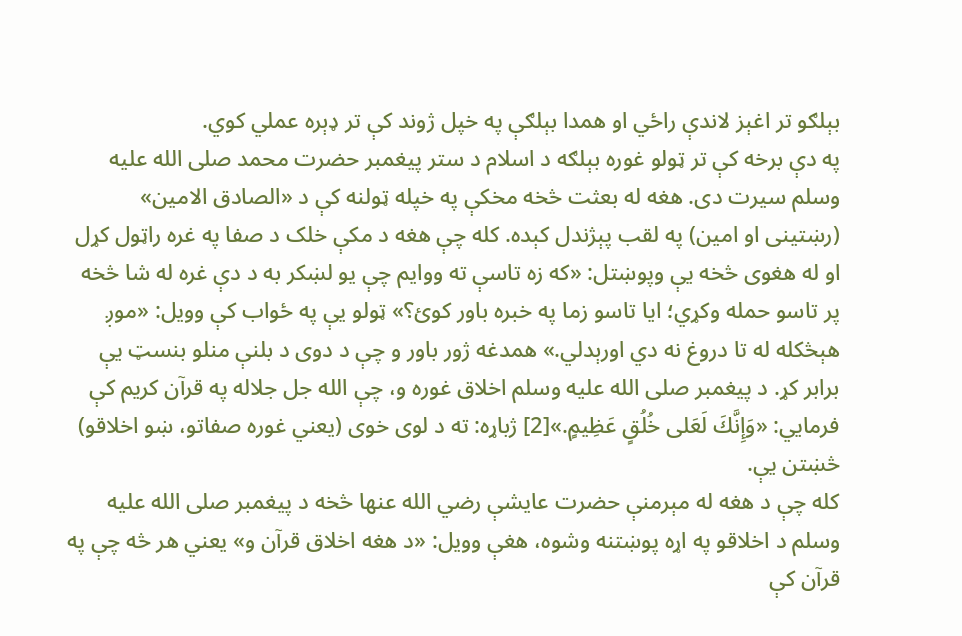بېلګو تر اغېز لاندې راځي او همدا بېلګې په خپل ژوند کې تر ډېره عملي کوي.
په دې برخه کې تر ټولو غوره بېلګه د اسلام د ستر پیغمبر حضرت محمد صلی الله علیه وسلم سیرت دی. هغه له بعثت څخه مخکې په خپله ټولنه کې د «الصادق الامین» (رښتینی او امین) په لقب پېژندل کېده. کله چې هغه د مکې خلک د صفا په غره راټول کړل او له هغوی څخه یې وپوښتل: «که زه تاسې ته ووایم چې یو لښکر به د دې غره له شا څخه پر تاسو حمله وکړي؛ ایا تاسو زما په خبره باور کوئ؟» ټولو يې په ځواب کې وویل: «موږ هېڅکله له تا دروغ نه دي اورېدلي.» همدغه ژور باور و چې د دوی د بلنې منلو بنسټ یې برابر کړ. د پیغمبر صلی الله علیه وسلم اخلاق غوره و، چې الله جل جلاله په قرآن کريم کې فرمایي: «وَإِنَّكَ لَعَلى خُلُقٍ عَظِیمٍ.»[2] ژباړه: ته د لوی خوی (یعني غوره صفاتو، ښو اخلاقو) څښتن یې.
کله چې د هغه له مېرمنې حضرت عایشې رضي الله عنها څخه د پیغمبر صلی الله علیه وسلم د اخلاقو په اړه پوښتنه وشوه، هغې وویل: «د هغه اخلاق قرآن و» یعني هر څه چې په قرآن کې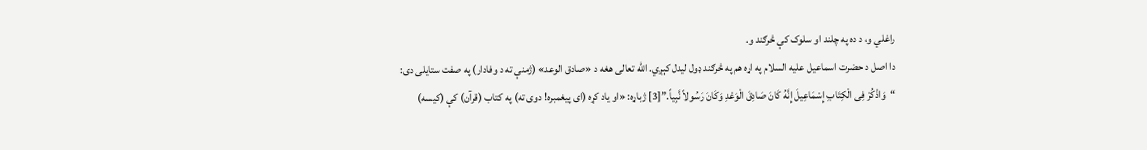راغلي و، د ده په چلند او سلوک کې څرګند و.
دا اصل د حضرت اسماعیل علیه السلام په اړه هم په څرګند ډول لیدل کېږي. الله تعالی هغه د «صادق الوعد» (ژمنې ته د وفادار) په صفت ستایلی دی: “وَاذْكُرْ فِی الْكِتَابِ إِسْمَاعِیلَ إِنَّهُ كَانَ صَادِقَ الْوَعْدِ وَكَانَ رَسُولاً نَّبِیاً.”[3] ژباړه: «او ياد کړه (ای پيغمبره! دوی ته) په کتاب (قرآن) کې (کيسه)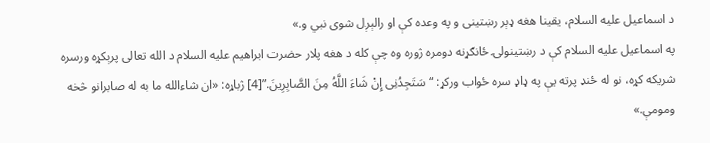د اسماعيل عليه السلام، يقينا هغه ډېر رښتينی و په وعده کې او رالېږل شوی نبي و.»
په اسماعيل عليه السلام کې د رښتينولۍ ځانګړنه دومره ژوره وه چې کله د هغه پلار حضرت ابراهیم علیه السلام د الله تعالی پرېکړه ورسره شریکه کړه، نو له ځنډ پرته یې په ډاډ سره ځواب ورکړ: “سَتَجِدُنِی إِنْ شَاءَ اللَّهُ مِنَ الصَّابِرِینَ.”[4] ژباړه: «ان شاءالله ما به له صابرانو څخه ومومې.»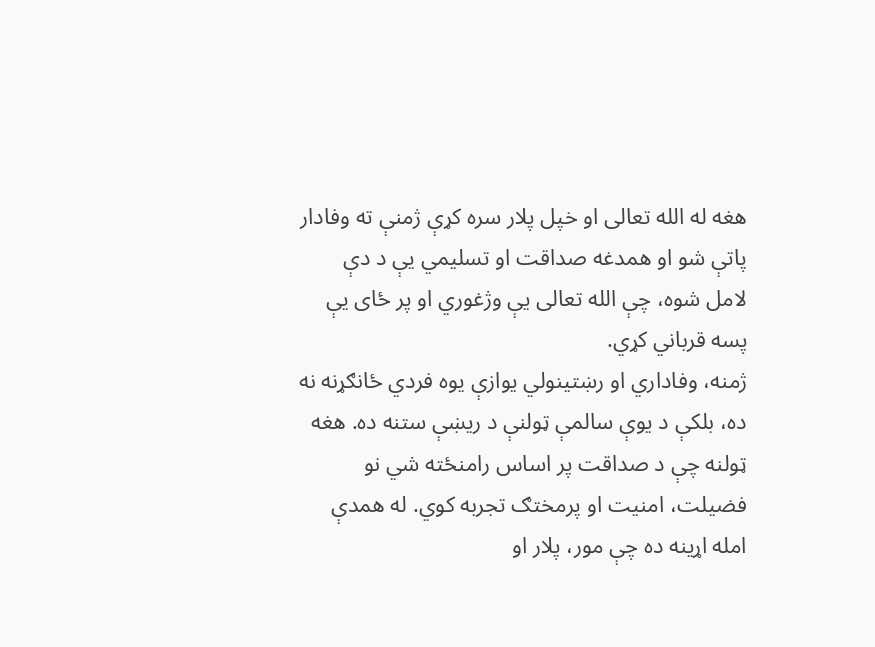هغه له الله تعالی او خپل پلار سره کړې ژمنې ته وفادار پاتې شو او همدغه صداقت او تسلیمي یې د دې لامل شوه، چې الله تعالی یې وژغوري او پر ځای یې پسه قرباني کړي.
ژمنه، وفاداري او رښتینولي یوازې یوه فردي ځانګړنه نه ده، بلکې د یوې سالمې ټولنې د ریښې ستنه ده. هغه ټولنه چې د صداقت پر اساس رامنځته شي نو فضیلت، امنیت او پرمختګ تجربه کوي. له همدې امله اړينه ده چې مور، پلار او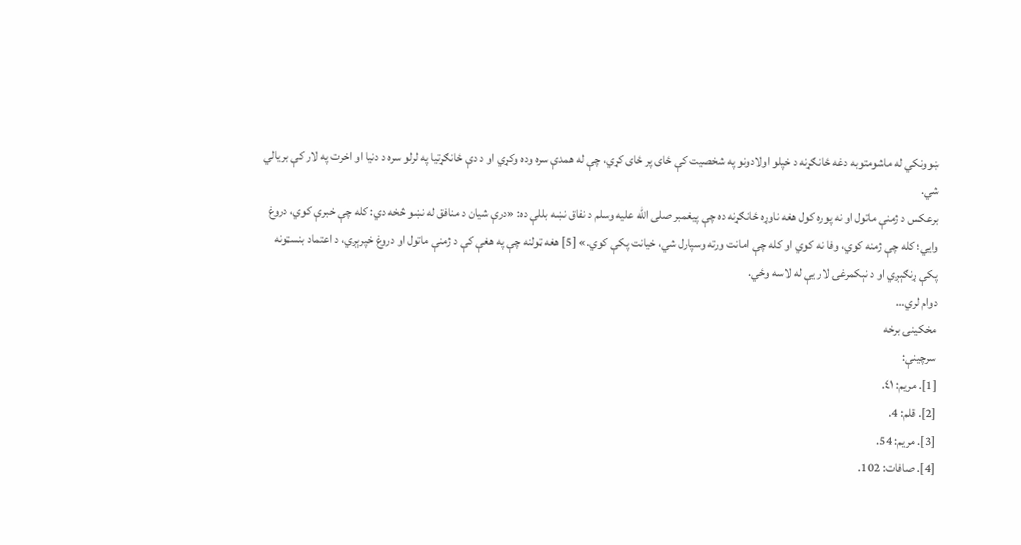ښوونکي له ماشومتوبه دغه ځانګړنه د خپلو اولادونو په شخصیت کې ځای پر ځای کړي، چې له همدې سره وده وکړي او د دې ځانګړتیا په لرلو سره د دنیا او اخرت په لار کې بریالي شي.
برعکس د ژمنې ماتول او نه پوره کول هغه ناوړه ځانګړنه ده چې پیغمبر صلی الله علیه وسلم د نفاق نښه بللې ده: «درې شیان د منافق له نښو څخه دي: کله چې خبرې کوي، دروغ وايي؛ کله چې ژمنه کوي، وفا نه کوي او کله چې امانت ورته وسپارل شي، خیانت پکې کوي.» [5] هغه ټولنه چې په هغې کې د ژمنې ماتول او دروغ خپرېږي، د اعتماد بنسټونه پکې ړنګېږي او د نېکمرغۍ لار یې له لاسه وځي.
دوام لري…
مخکینۍ برخه
سرچینې:
[1]. مريم: ٤١.
[2]. قلم: 4.
[3]. مریم: 54.
[4]. صافات: 102.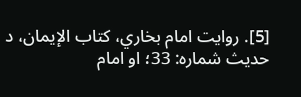[5]. روایت امام بخاري، کتاب الإیمان، د حدیث شماره: 33؛ او امام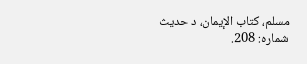مسلم، کتاب الإیمان، د حدیث شماره: 208.